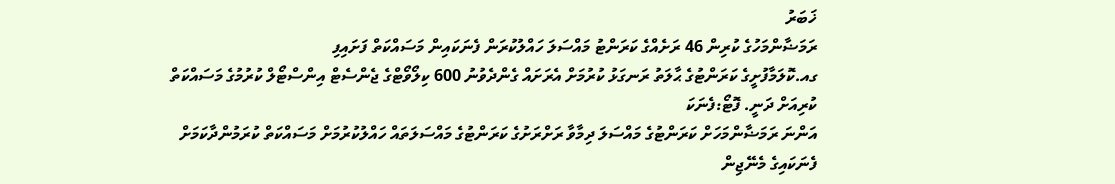ޚަބަރު
ރަމަޟާންމަހުގެ ކުރިން 46 ރަށެއްގެ ކަރަންޓު މައްސަލަ ހައްލުކުރަން ފެނަކައިން މަސައްކަތް ފަށައިފި
ގއ.ކޮލަމާފުށީގެ ކަރަންޓުގެ ޙާލަތު ރަނގަޅު ކުރުމަށް އެރަށައް ގެންދެވުނު 600 ކިލޯވޯޓްގެ ޖެންސެޓް އިންސްޓޯލް ކުރުމުގެ މަސައްކަތް ކުރިއަށް ދަނީ. ފޮޓޯ:ފެނަކަ
އަންނަ ރަމަޟާންމަހަށް ކަރަންޓުގެ މައްސަލަ ދިމާވާ ރަށްރަށުގެ ކަރަންޓުގެ މައްސަލަތައް ހައްލުކުރުމަށް މަސައްކަތް ކުރަމުންދާކަމަށް ފެނަކައިގެ މެނޭޖިން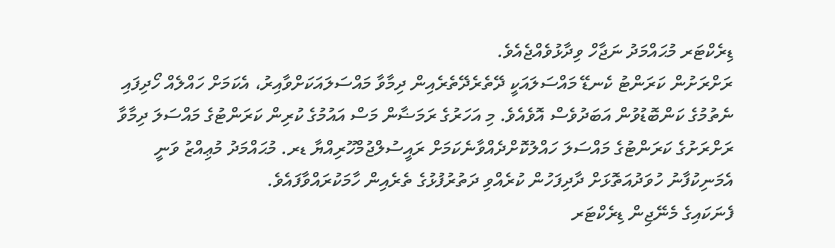ޑިރެކްޓަރ މުޙައްމަދު ނަޖާހް ވިދާޅުވެއްޖެއެވެ.
ރަށްރަށުން ކަރަންޓު ކެނޑޭ މައްސަލައަކީ ދޭތެރެދޭތެރެއިން ދިމާވާ މައްސަލައަކަށްވާއިރު، އެކަމަށް ހައްލެއް ހޯދިފައި ނެތުމުގެ ކަންބޮޑުވުން އަބަދުވެސް އޮވެއެވެ. މި އަހަރުގެ ރަމަޟާން މަސް އައުމުގެ ކުރިން ކަރަންޓުގެ މައްސަލަ ދިމާވާ ރަށްރަށުގެ ކަރަންޓުގެ މައްސަލަ ހައްލުކޮށްދެއްވާނެކަމަށް ރައީސުލްޖުމްހޫރިއްޔާ ޑރ. މުޙައްމަދު މުޢިއްޒު ވަނީ އެމަނިކުފާނު ހުވަދުއަތޮޅަށް ދާދިފަހުން ކުރެއްވި ދަތުރުފުޅުގެ ތެރެއިން ހާމަކުރައްވާފައެވެ.
ފެނަކައިގެ މެނޭޖިން ޑިރެކްޓަރ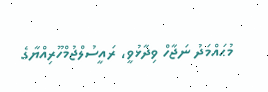މުޙައްމަދު ނަޖާހް ވިދާޅުވީ، ރައީސުލްޖުމްހޫރިއްޔާގެ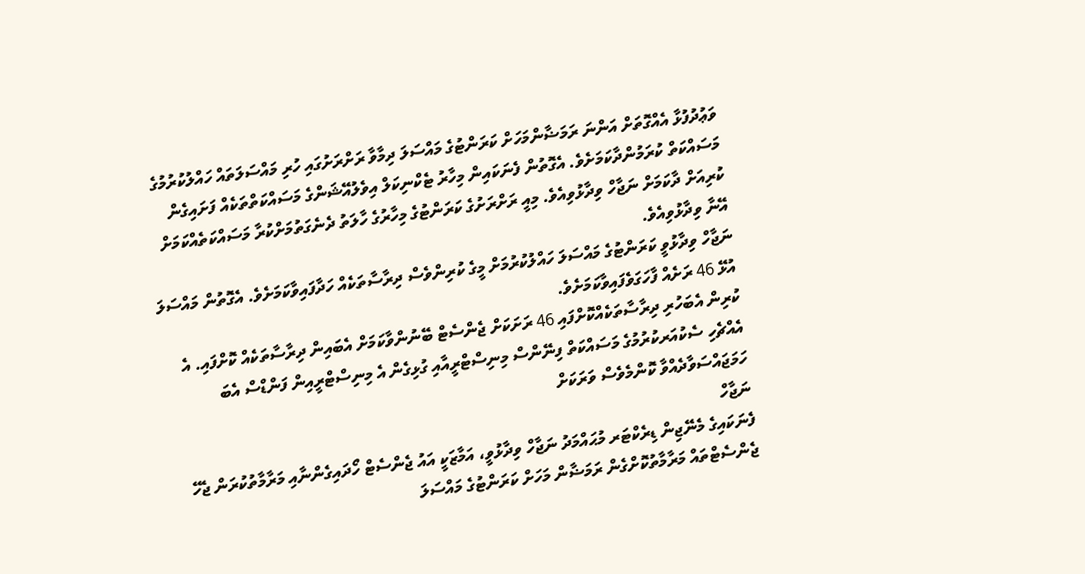ވަޢުދުފުޅާ އެއްގޮތަށް އަންނަ ރަމަޟާންމަހަށް ކަރަންޓުގެ މައްސަލަ ދިމާވާ ރަށްރަށުގައި ހުރި މައްސަލަތައް ހައްލުކުރުމުގެ މަސައްކަތް ކުރަމުންދާކަމަށެވެ. އެގޮތުން ފެނަކައިން މިހާރު ޓެކްނިކަލް އިވެލުއޭޝަންގެ މަސައްކަތްތަކެއް ފަށައިގެން ކުރިއަށް ދާކަމަށް ނަޖާހް ވިދާޅުވިއެވެ. މިއީ ރަށްރަށުގެ ކަރަންޓުގެ މިހާރުގެ ހާލަތު ދެނެގަތުމަށްކުރާ މަސައްކަތެއްކަމަށް އޭނާ ވިދާޅުވިއެވެ.
ނަޖާހް ވިދާޅުވީ ކަރަންޓުގެ މައްސަލަ ހައްލުކުރުމަށް މީގެ ކުރިންވެސް ދިރާސާތަކެއް ހަދާފައިވާކަމަށެވެ. އެގޮތުން މައްސަލަ އުޅޭ 46 ރަށެއް ފާހަގަވެފައިވާކަމަށެވެ.
ކުރިން އެބަހުރި ދިރާސާތަކެއްކޮށްފައި 46 ރަށަކަށް ޖެންސެޓް ބޭނުންވާކަމަށް އެބައިން ދިރާސާތަކެއް ކޮށްފައި. އެ އެއްޗެހި ސެކުއަރކުރުމުގެ މަސައްކަތް ފިނޭންސް މިނިސްޓްރީއާއި ގުޅިގެން އެ މިނިސްޓްރީއިން ފަންޑްސް އެބަ ހަމަޖައްސަވާދެއްވާ ކޮންމެވެސް ވަރަކަށް
ނަޖާހް
ފެނަކައިގެ މެނޭޖިން ޑިރެކްޓަރ މުޙައްމަދު ނަޖާހް ވިދާޅުވީ، އަމާޒަކީ އައު ޖެންސެޓް ހޯދައިގެންނާއި މަރާމާތުކުރަން ޖެހޭ ޖެންސެޓްތައް މަރާމާތުކޮށްގެން ރަމަޟާން މަހަށް ކަރަންޓުގެ މައްސަލަ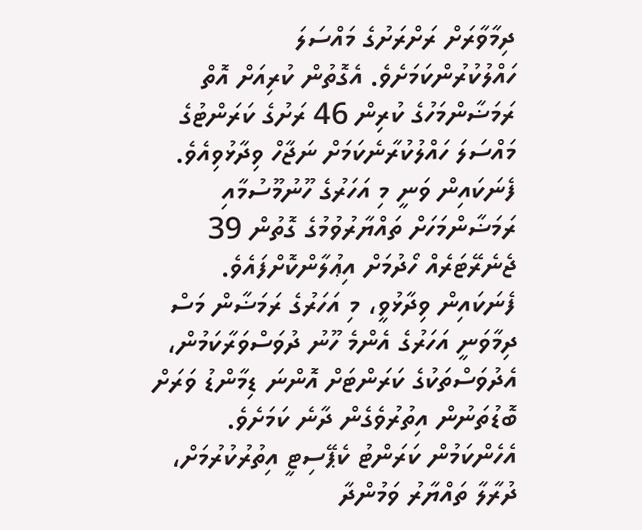ދިމާވާރަށް ރަށްރަށުގެ މައްސަލަ ހައްލުކުރުންކަމަށެވެ. އެގޮތުން ކުރިއަށް އޮތް ރަމަޟާންމަހުގެ ކުރިން 46 ރަށުގެ ކަރަންޓުގެ މައްސަލަ ހައްލުކުރާނެކަމަށް ނަޖާހް ވިދާޅުވިއެވެ.
ފެނަކައިން ވަނީ މި އަހަރުގެ ހޫނުމޫސުމާއި ރަމަޟާންމަހަށް ތައްޔާރުވުމުގެ ގޮތުން 39 ޖެނެރޭޓަރެއް ހޯދުމަށް އިޢުލާންކޮށްފައެވެ. ފެނަކައިން ވިދާޅުވީ، މި އަހަރުގެ ރަމަޟާން މަސް ދިމާވަނީ އަހަރުގެ އެންމެ ހޫނު ދުވަސްވަރާކަމުން، އެދުވަސްތަކުގެ ކަރަންޓަށް އޮންނަ ޑިމާންޑު ވަރަށް ބޮޑުތަނުން އިތުރުވެގެން ދާނެ ކަމަށެވެ. އެހެންކަމުން ކަރަންޓު ކެޕޭސިޓީ އިތުރުކުރުމަށް، ދުރާލާ ތައްޔާރު ވަމުންދާ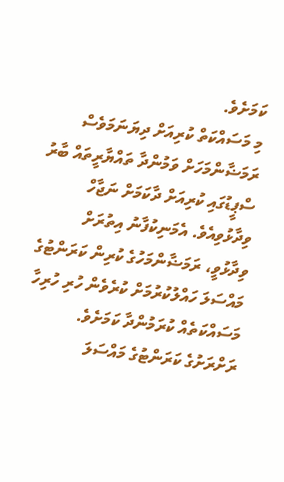ކަމަށެވެ.
މި މަސައްކަތް ކުރިއަށް ދިޔަނަމަވެސް ރަމަޟާންމަހަށް ވަމުންދާ ތައްޔާރީތައް ބާރު ސްޕީޑުގައި ކުރިއަށް ދާކަމަށް ނަޖާހް ވިދާޅުވިއެވެ. އެމަނިކުފާނު އިތުރަށް ވިދާޅުވީ، ރަމަޟާންމަހުގެ ކުރިން ކަރަންޓުގެ މައްސަލަ ހައްލުކުރުމަށް ކުރެވެން ހުރި ހުރިހާ މަސައްކަތެއް ކުރަމުންދާ ކަމަށެވެ.
ރަށްރަށުގެ ކަރަންޓުގެ މައްސަލަ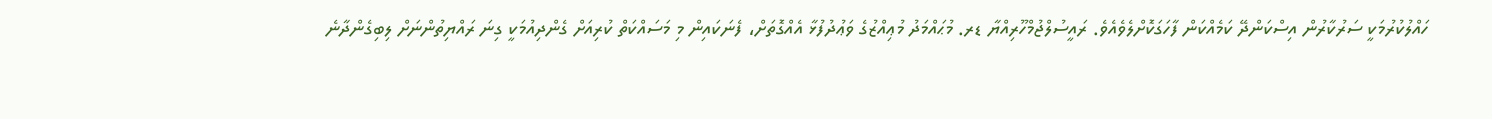ހައްލުކުރުމަކީ ސަރުކާރުން އިސްކަންދޭ ކަމެއްކަން ފާހަގަކޮށްލެވެއެވެ. ރައީސުލްޖުމްހޫރިއްޔާ ޑރ. މުޙައްމަދު މުޢިއްޒުގެ ވަޢުދުފުޅާ އެއްގޮތަށް، ފެނަކައިން މި މަސައްކަތް ކުރިއަށް ގެންދިއުމަކީ ގިނަ ރައްޔިތުންނަށް ލިބިގެންދާނެ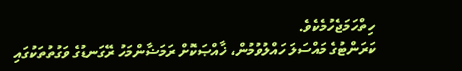ހިތްހަމަޖެހުމެކެވެ.
ކަރަންޓުގެ މައްސަލަ ހައްލުވުމުން، ޚާއްޞަކޮށް ރަމަޟާންމަހު ރޭގަނޑުގެ ވަގުތުތަކުގައި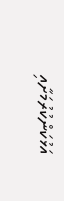އަޅުކަންކުރުމަށާއި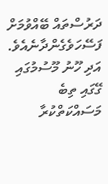ދަރުސްތައް ބޭއްވުމަށް ފަސޭހަވެގެންދާނެއެވެ. އަދި ހޫނު މޫސުމުގައި ގޭގައި ތިބެ މަސައްކަތްކުރާ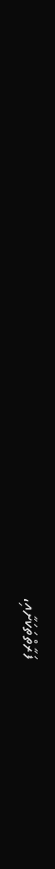ފަރާތްތަކަށާއި،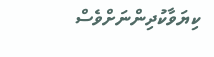ކިޔަވާކުދިންނަށްވެސް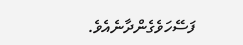ފަސޭހަވެގެންދާނެއެވެ.